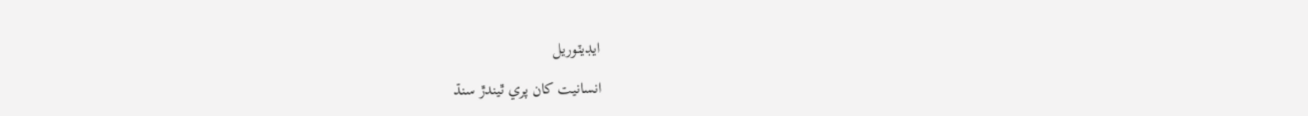ايڊيٽوريل

انسانيت کان پري ٿيندڙ سنڌ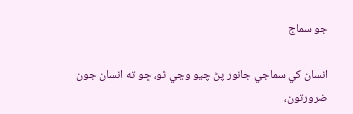جو سماج

انسان کي سماجي جانور پڻ چيو وڃي ٿو، ڇو ته انسان جون ضرورتون،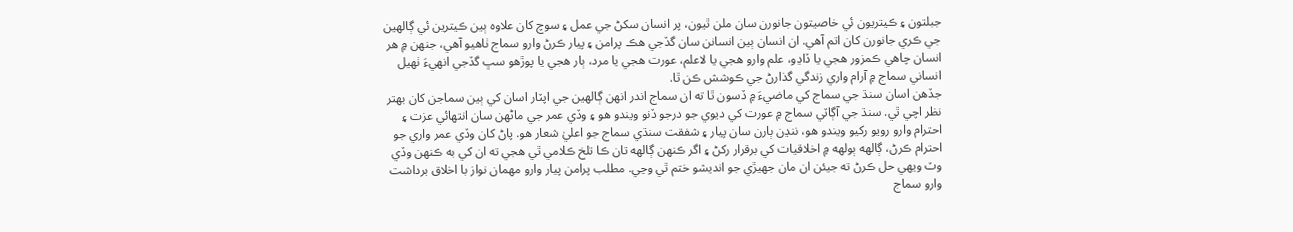جبلتون ۽ ڪيتريون ئي خاصيتون جانورن سان ملن ٿيون، پر انسان سکڻ جي عمل ۽ سوچ کان علاوه ٻين ڪيترين ئي ڳالهين جي ڪري جانورن کان اتم آهي. ان انسان ٻين انسانن سان گڏجي هڪ پرامن ۽ پيار ڪرڻ وارو سماج ٺاهيو آهي، جنهن ۾ هر انسان چاهي ڪمزور هجي يا ڏاڍو، علم وارو هجي يا لاعلم، عورت هجي يا مرد، ٻار هجي يا پوڙهو سڀ گڏجي انهيءَ ٺهيل انساني سماج ۾ آرام واري زندگي گذارڻ جي ڪوشش ڪن ٿا.
جڏهن اسان سنڌ جي سماج کي ماضيءَ ۾ ڏسون ٿا ته ان سماج اندر انهن ڳالهين جي اپٽار اسان کي ٻين سماجن کان بهتر نظر اچي ٿي. سنڌ جي آڳاٽي سماج ۾ عورت کي ديوي جو درجو ڏنو ويندو هو ۽ وڏي عمر جي ماڻهن سان انتهائي عزت ۽ احترام وارو رويو رکيو ويندو هو، ننڍن ٻارن سان پيار ۽ شفقت سنڌي سماج جو اعليٰ شعار هو. پاڻ کان وڏي عمر واري جو احترام ڪرڻ، ڳالهه ٻولهه ۾ اخلاقيات کي برقرار رکڻ ۽ اگر ڪنهن ڳالهه تان ڪا تلخ ڪلامي ٿي هجي ته ان کي به ڪنهن وڏي وٽ ويهي حل ڪرڻ ته جيئن ان مان جهيڙي جو انديشو ختم ٿي وڃي. مطلب پرامن پيار وارو مهمان نواز با اخلاق برداشت وارو سماج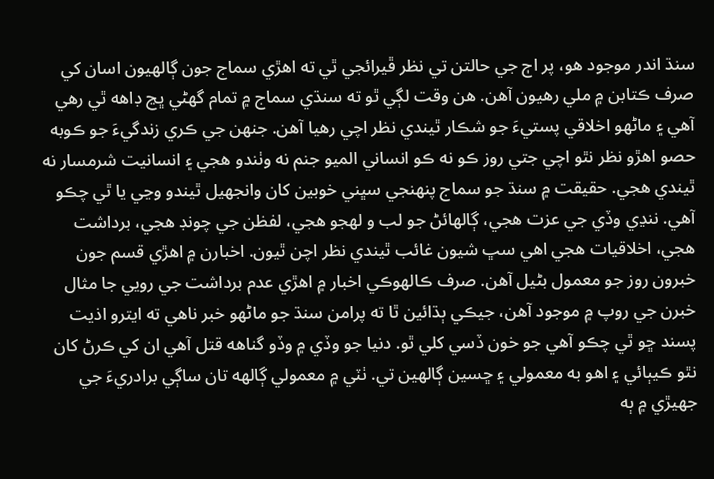سنڌ اندر موجود هو، پر اڄ جي حالتن تي نظر ڦيرائجي ٿي ته اهڙي سماج جون ڳالهيون اسان کي صرف ڪتابن ۾ ملي رهيون آهن. هن وقت لڳي ٿو ته سنڌي سماج ۾ تمام گهڻي ڀڃ ڊاهه ٿي رهي آهي ۽ ماڻهو اخلاقي پستيءَ جو شڪار ٿيندي نظر اچي رهيا آهن. جنهن جي ڪري زندگيءَ جو ڪوبه حصو اهڙو نظر نٿو اچي جتي روز ڪو نه ڪو انساني الميو جنم نه وٺندو هجي ۽ انسانيت شرمسار نه ٿيندي هجي. حقيقت ۾ سنڌ جو سماج پنهنجي سڀني خوبين کان وانجهيل ٿيندو وڃي يا ٿي چڪو آهي. ننڍي وڏي جي عزت هجي، ڳالهائڻ جو لب و لهجو هجي، لفظن جي چونڊ هجي، برداشت هجي، اخلاقيات هجي اهي سڀ شيون غائب ٿيندي نظر اچن ٿيون. اخبارن ۾ اهڙي قسم جون خبرون روز جو معمول بڻيل آهن. صرف ڪالهوڪي اخبار ۾ اهڙي عدم برداشت جي رويي جا مثال خبرن جي روپ ۾ موجود آهن، جيڪي ٻڌائين ٿا ته پرامن سنڌ جو ماڻهو خبر ناهي ته ايترو اذيت پسند ڇو ٿي چڪو آهي جو خون ڏسي کلي ٿو. دنيا جو وڏي ۾ وڏو گناهه قتل آهي ان کي ڪرڻ کان نٿو ڪيٻائي ۽ اهو به معمولي ۽ ڇسين ڳالهين تي. ٺٽي ۾ معمولي ڳالهه تان ساڳي برادريءَ جي جهيڙي ۾ ٻه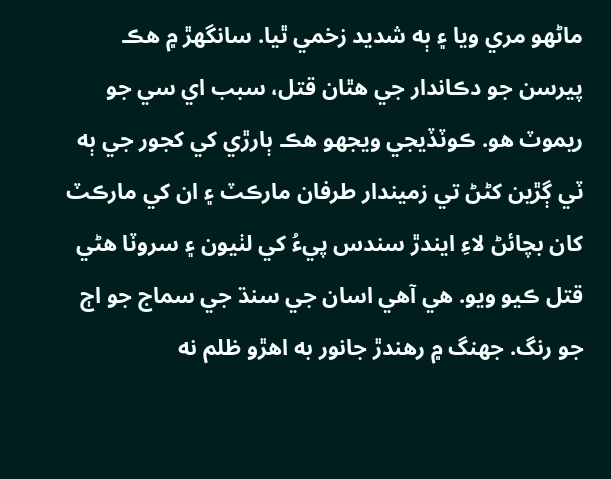ماڻهو مري ويا ۽ ٻه شديد زخمي ٿيا. سانگهڙ ۾ هڪ پيرسن جو دڪاندار جي هٿان قتل، سبب اي سي جو ريموٽ هو. ڪوٽڏيجي ويجهو هڪ ٻارڙي کي کجور جي ٻه ٽي ڳڙين کڻڻ تي زميندار طرفان مارڪٽ ۽ ان کي مارڪٽ کان بچائڻ لاءِ ايندڙ سندس پيءُ کي لٺيون ۽ سروٽا هڻي قتل ڪيو ويو. هي آهي اسان جي سنڌ جي سماج جو اڄ جو رنگ. جهنگ ۾ رهندڙ جانور به اهڙو ظلم نه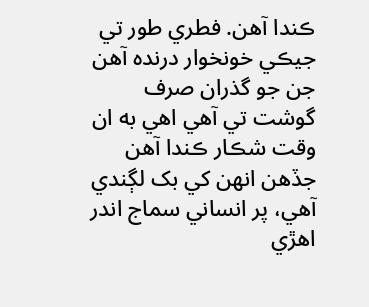ڪندا آهن. فطري طور تي جيڪي خونخوار درنده آهن جن جو گذران صرف گوشت تي آهي اهي به ان وقت شڪار ڪندا آهن جڏهن انهن کي بک لڳندي آهي، پر انساني سماج اندر اهڙي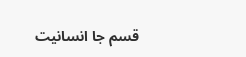قسم جا انسانيت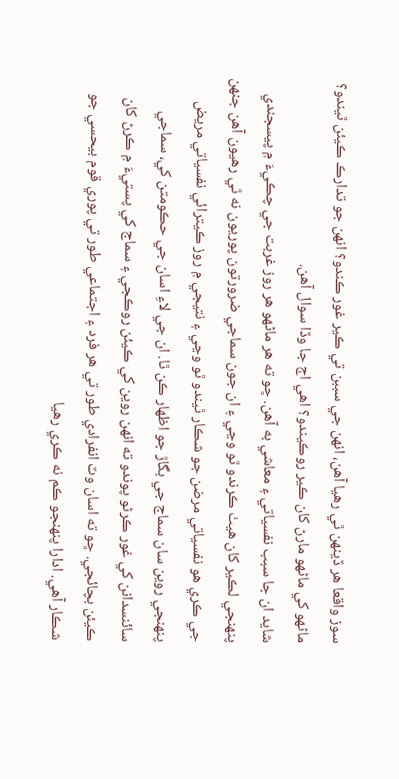سوز واقعا هر ڏينهن ٿي رهيا آهن، انهن جي سببن تي ڪير غور ڪندو؟ انهن جو تدارڪ ڪيئن ٿيندو؟ ماڻهو کي ماڻهو مارڻ کان ڪير روڪيندو؟ اهي اڄ جا وڏا سوال آهن.
شايد ان جا سبب نفسياتي ۽ معاشي به آهن. ڇو ته هر ماڻهو هر روز غربت جي چڪيءَ ۾ پيسجندي پنهنجي لڪير کان هيٺ ڪرندو ٿو وڃي ۽ ان جون سماجي ضرورتون پوريون نه ٿي رهيون آهن جنهن جي ڪري هو نفسياتي مرضن جو شڪار ٿيندو ٿو وڃي ۽ نتيجي ۾ روز ڪيترائي نفسياتي مريض پنهنجي روين سان سماج جي بگاڙ جو اظهار ڪن ٿا. ان جي لاءِ اسان جي حڪومتن کي، سماجي سائنسدانن کي غور ڪرڻو پوندو ته انهن روين کي ڪيئن روڪجي ۽ سماج کي پستيءَ ۾ ڪرڻ کان ڪيئن بچائجي. ڇو ته اسان وٽ انفرادي طور تي هر فرد ۽ اجتماعي طور تي پوري قوم بيحسي جو شڪار آهي. ادارا پنهنجو ڪم نه ڪري رهيا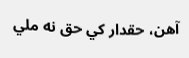آهن، حقدار کي حق نه ملي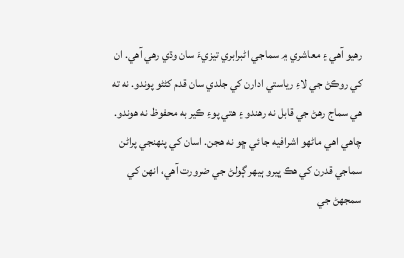رهيو آهي ۽ معاشري ۾ سماجي اڻبرابري تيزيءَ سان وڌي رهي آهي. ان کي روڪڻ جي لاءِ رياستي ادارن کي جلدي سان قدم کڻڻو پوندو. نه ته هي سماج رهڻ جي قابل نه رهندو ۽ هتي پوءِ ڪير به محفوظ نه هوندو. چاهي اهي ماڻهو اشرافيه جا ئي ڇو نه هجن. اسان کي پنهنجي پراڻن سماجي قدرن کي هڪ ڀيرو ٻيهر ڳولڻ جي ضرورت آهي، انهن کي سمجهڻ جي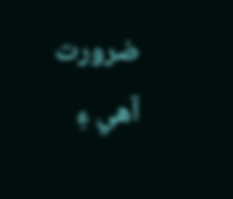ضرورت آهي ۽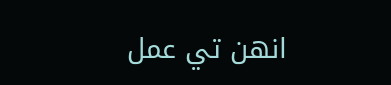انهن تي عمل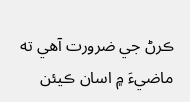ڪرڻ جي ضرورت آهي ته ماضيءَ ۾ اسان ڪيئن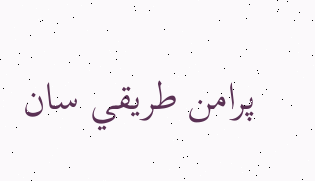پرامن طريقي سان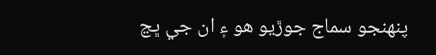پنهنجو سماج جوڙيو هو ۽ ان جي ڀڃ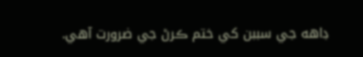ڊاهه جي سببن کي ختم ڪرڻ جي ضرورت آهي.